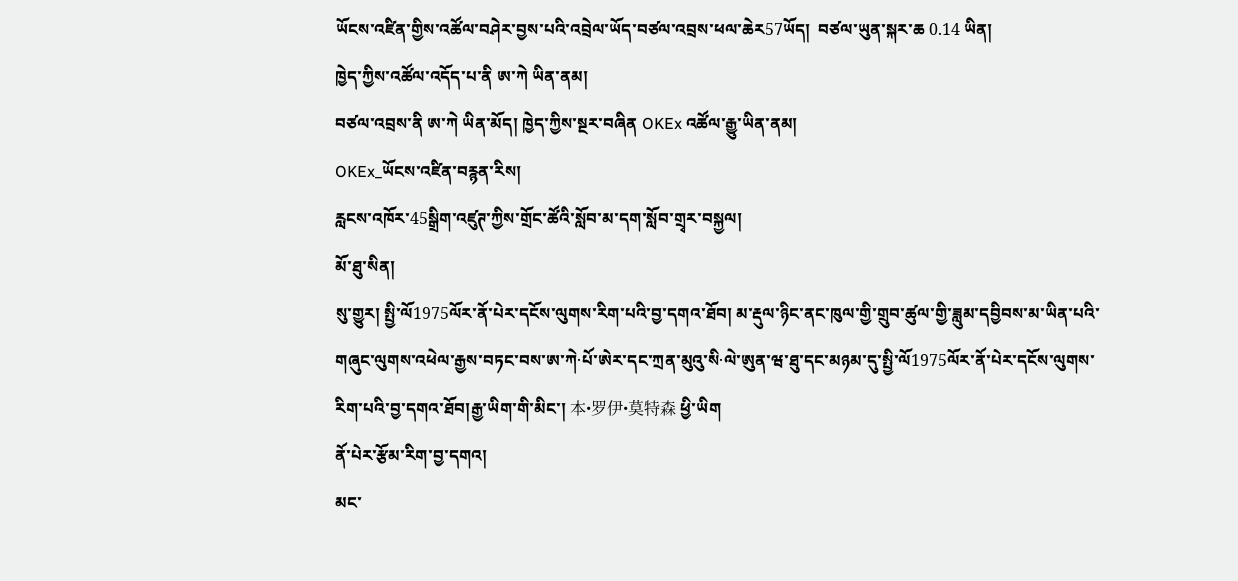ཡོངས་འཛིན་གྱིས་འཚོལ་བཤེར་བྱས་པའི་འབྲེལ་ཡོད་བཙལ་འབྲས་ཕལ་ཆེར57ཡོད།  བཙལ་ཡུན་སྐར་ཆ 0.14 ཡིན།
ཁྱེད་ཀྱིས་འཚོལ་འདོད་པ་ནི ཨ་ཀེ ཡིན་ནམ།
བཙལ་འབྲས་ནི ཨ་ཀེ ཡིན་མོད། ཁྱེད་ཀྱིས་སྔར་བཞིན OKEx འཚོལ་རྒྱུ་ཡིན་ནམ།
OKEx_ཡོངས་འཛིན་བརྙན་རིས།
རླངས་འཁོར་45སྒྲིག་འཛུཊ་ཀྱིས་གྲོང་ཚོའི་སློབ་མ་དག་སློབ་གྲྭར་བསྐྱལ།
མོ་ཐུ་སིན།
སུ་གྱུར། སྤྱི་ལོ1975ལོར་ནོ་པེར་དངོས་ལུགས་རིག་པའི་བྱ་དགའ་ཐོབ། མ་རྡུལ་ཉིང་ནང་ཁུལ་གྱི་གྲུབ་ཚུལ་གྱི་ཟླུམ་དབྱིབས་མ་ཡིན་པའི་གཞུང་ལུགས་འཕེལ་རྒྱས་བཏང་བས་ཨ་ཀེ·པོ་ཨེར་དང་ཀྲན་མུའུ་སི·ལེ་ཨུན་ཝ་ཐུ་དང་མཉམ་དུ་སྤྱི་ལོ1975ལོར་ནོ་པེར་དངོས་ལུགས་རིག་པའི་བྱ་དགའ་ཐོབ།རྒྱ་ཡིག་གི་མིང་། 本•罗伊•莫特森 ཕྱི་ཡིག
ནོ་པེར་རྩོམ་རིག་བྱ་དགའ།
མང་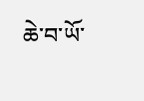ཆེ་བ་ཡོ་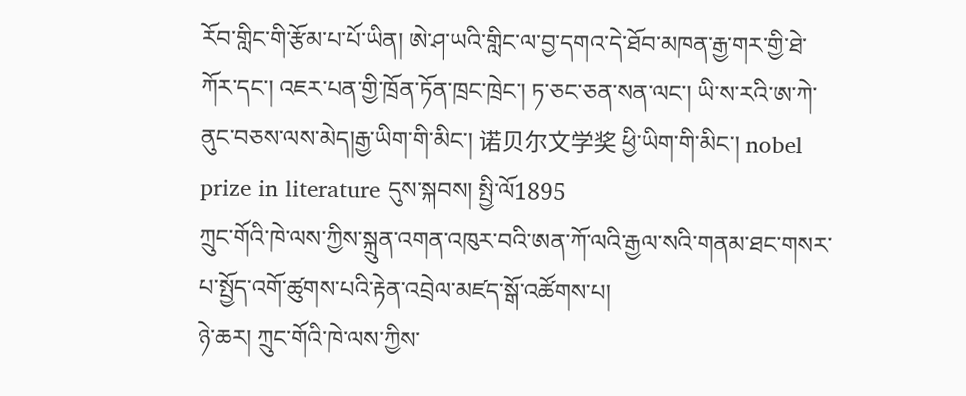རོབ་གླིང་གི་རྩོམ་པ་པོ་ཡིན། ཨེ་ཤ་ཡའི་གླིང་ལ་བྱ་དགའ་དེ་ཐོབ་མཁན་རྒྱ་གར་གྱི་ཐེ་ཀོར་དང་། འཇར་པན་གྱི་ཁྲོན་ཏོན་ཁྲང་ཁྲེང་། ཏ་ཅང་ཅན་སན་ལང་། ཡི་ས་རའི་ཨ་ཀེ་ནུང་བཅས་ལས་མེད།རྒྱ་ཡིག་གི་མིང་། 诺贝尔文学奖 ཕྱི་ཡིག་གི་མིང་། nobel prize in literature དུས་སྐབས། སྤྱི་ལོ1895
ཀྲུང་གོའི་ཁེ་ལས་ཀྱིས་སྐྲུན་འགན་འཁུར་བའི་ཨན་ཀོ་ལའི་རྒྱལ་སའི་གནམ་ཐང་གསར་པ་སྤྱོད་འགོ་ཚུགས་པའི་རྟེན་འབྲེལ་མཛད་སྒོ་འཚོགས་པ།
ཉེ་ཆར། ཀྲུང་གོའི་ཁེ་ལས་ཀྱིས་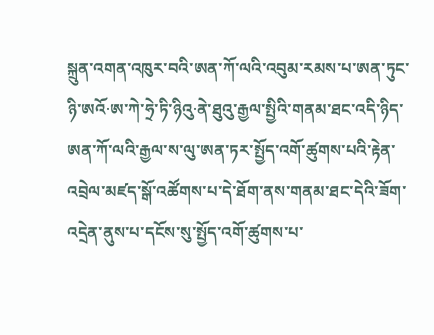སྐྲུན་འགན་འཁུར་བའི་ཨན་ཀོ་ལའི་འབུམ་རམས་པ་ཨན་ཏུང་ཉི་ཨའོ·ཨ་ཀེ་ཧྲེ་ཏི་ཉིའུ·ནེ་ཐུའུ་རྒྱལ་སྤྱིའི་གནམ་ཐང་འདི་ཉིད་ཨན་ཀོ་ལའི་རྒྱལ་ས་ལུ་ཨན་ཏར་སྤྱོད་འགོ་ཚུགས་པའི་རྟེན་འབྲེལ་མཛད་སྒོ་འཚོགས་པ་དེ་ཐོག་ནས་གནམ་ཐང་དེའི་ཟོག་འདྲེན་ནུས་པ་དངོས་སུ་སྤྱོད་འགོ་ཚུགས་པ་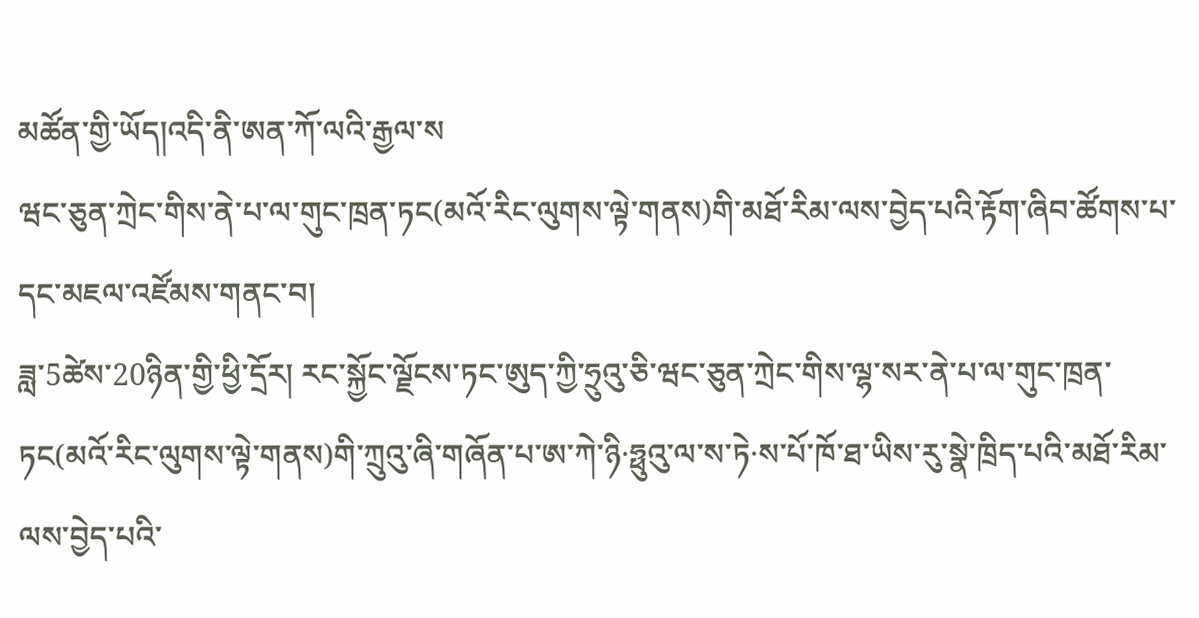མཚོན་གྱི་ཡོད།འདི་ནི་ཨན་ཀོ་ལའི་རྒྱལ་ས
ཝང་ཅུན་ཀྲེང་གིས་ནེ་པ་ལ་གུང་ཁྲན་ཏང(མའོ་རིང་ལུགས་ལྟེ་གནས)གི་མཐོ་རིམ་ལས་བྱེད་པའི་རྟོག་ཞིབ་ཚོགས་པ་དང་མཇལ་འཛོམས་གནང་བ།
ཟླ་5ཚེས་20ཉིན་གྱི་ཕྱི་དྲོར། རང་སྐྱོང་ལྗོངས་ཏང་ཨུད་ཀྱི་ཧྲུའུ་ཅི་ཝང་ཅུན་ཀྲེང་གིས་ལྷ་སར་ནེ་པ་ལ་གུང་ཁྲན་ཏང(མའོ་རིང་ལུགས་ལྟེ་གནས)གི་ཀྲུའུ་ཞི་གཞོན་པ་ཨ་ཀེ་ཉི·ཧྥུའུ་ལ་ས་ཏེ·ས་པོ་ཁོ་ཐ་ཡིས་རུ་སྣེ་ཁྲིད་པའི་མཐོ་རིམ་ལས་བྱེད་པའི་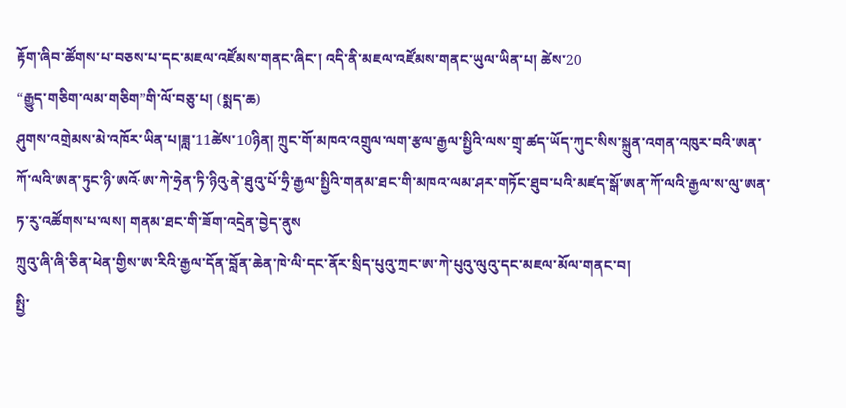རྟོག་ཞིབ་ཚོགས་པ་བཅས་པ་དང་མཇལ་འཛོམས་གནང་ཞིང་། འདི་ནི་མཇལ་འཛོམས་གནང་ཡུལ་ཡིན་པ། ཚེས་20
“རྒྱུད་གཅིག་ལམ་གཅིག”གི་ལོ་བཅུ་པ། (སྨད་ཆ)
ཤུགས་འགྲེམས་མེ་འཁོར་ཡིན་པ།ཟླ་11ཚེས་10ཉིན། ཀྲུང་གོ་མཁའ་འགྲུལ་ལག་རྩལ་རྒྱལ་སྤྱིའི་ལས་གྲྭ་ཚད་ཡོད་ཀུང་སིས་སྐྲུན་འགན་འཁུར་བའི་ཨན་ཀོ་ལའི་ཨན་ཏུང་ཉི་ཨའོ·ཨ་ཀེ་ཧྲེན་ཏི་ཉིའུ·ནེ་ཐུའུ་པོ་ཧྲི་རྒྱལ་སྤྱིའི་གནམ་ཐང་གི་མཁའ་ལམ་ཤར་གཏོང་ཐུབ་པའི་མཛད་སྒོ་ཨན་ཀོ་ལའི་རྒྱལ་ས་ལུ་ཨན་ཏ་རུ་འཚོགས་པ་ལས། གནམ་ཐང་གི་ཟོག་འདྲེན་བྱེད་ནུས
ཀྲུའུ་ཞི་ཞི་ཅིན་ཕེན་གྱིས་ཨ་རིའི་རྒྱལ་དོན་བློན་ཆེན་ཁེ་ལི་དང་ནོར་སྲིད་པུའུ་ཀྲང་ཨ་ཀེ་པུའུ་ལུའུ་དང་མཇལ་མོལ་གནང་བ།
སྤྱི་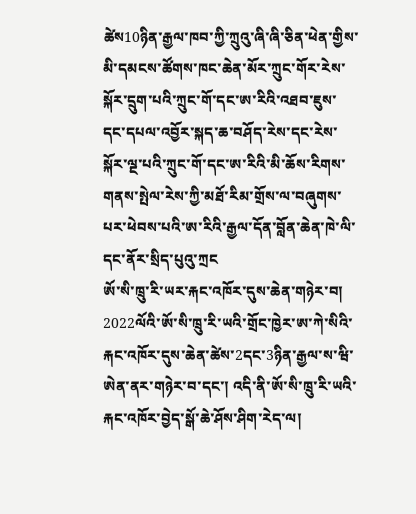ཚེས10ཉིན་རྒྱལ་ཁབ་ཀྱི་ཀྲུའུ་ཞི་ཞི་ཅིན་ཕེན་གྱིས་མི་དམངས་ཚོགས་ཁང་ཆེན་མོར་ཀྲུང་གོར་རེས་སྐོར་དྲུག་པའི་ཀྲུང་གོ་དང་ཨ་རིའི་འཐབ་ཇུས་དང་དཔལ་འབྱོར་སྐད་ཆ་བཤོད་རེས་དང་རེས་སྐོར་ལྔ་པའི་ཀྲུང་གོ་དང་ཨ་རིའི་མི་ཆོས་རིགས་གནས་སྤེལ་རེས་ཀྱི་མཐོ་རིམ་གྲོས་ལ་བཞུགས་པར་ཕེབས་པའི་ཨ་རིའི་རྒྱལ་དོན་བློན་ཆེན་ཁེ་ལི་དང་ནོར་སྲིད་པུའུ་ཀྲང
ཨོ་སི་ཁྲུ་རི་ཡར་རྐང་འཁོར་དུས་ཆེན་གཉེར་བ།
2022ལོའི་ཨོ་སི་ཁྲུ་རི་ཡའི་གྲོང་ཁྱེར་ཨ་ཀེ་སིའི་རྐང་འཁོར་དུས་ཆེན་ཚེས་2དང་3ཉིན་རྒྱལ་ས་ཝི་ཨེན་ནར་གཉེར་བ་དང་། འདི་ནི་ཨོ་སི་ཁྲུ་རི་ཡའི་རྐང་འཁོར་བྱེད་སྒོ་ཆེ་ཤོས་ཤིག་རེད་ལ།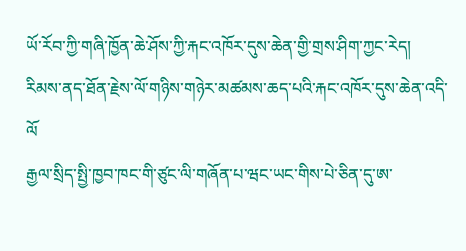ཡོ་རོབ་ཀྱི་གཞི་ཁྱོན་ཆེ་ཤོས་ཀྱི་རྐང་འཁོར་དུས་ཆེན་གྱི་གྲས་ཤིག་ཀྱང་རེད། རིམས་ནད་ཐོན་རྗེས་ལོ་གཉིས་གཉེར་མཚམས་ཆད་པའི་རྐང་འཁོར་དུས་ཆེན་འདི་ལོ
རྒྱལ་སྲིད་སྤྱི་ཁྱབ་ཁང་གི་ཙུང་ལི་གཞོན་པ་ཝང་ཡང་གིས་པེ་ཅིན་དུ་ཨ་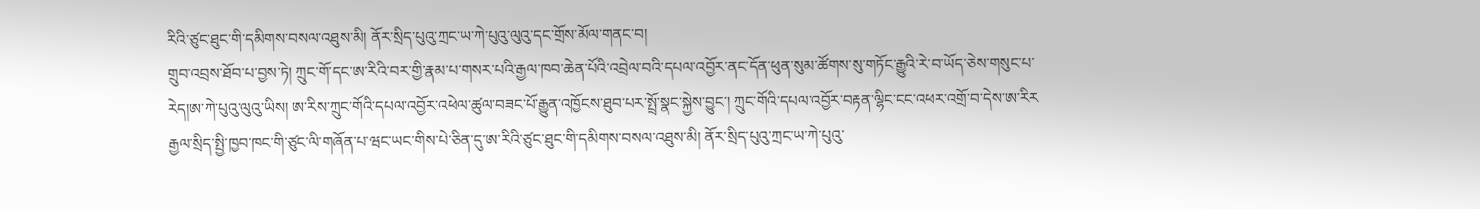རིའི་ཙུང་ཐུང་གི་དམིགས་བསལ་འཐུས་མི། ནོར་སྲིད་པུའུ་ཀྲང་ཡ་ཀེ་པུའུ་ལུའུ་དང་གྲོས་མོལ་གནང་བ།
གྲུབ་འབྲས་ཐོབ་པ་བྱས་ཏེ། ཀྲུང་གོ་དང་ཨ་རིའི་བར་གྱི་རྣམ་པ་གསར་པའི་རྒྱལ་ཁབ་ཆེན་པོའི་འབྲེལ་བའི་དཔལ་འབྱོར་ནང་དོན་ཕུན་སུམ་ཚོགས་སུ་གཏོང་རྒྱུའི་རེ་བ་ཡོད་ཅེས་གསུང་པ་རེད།ཨ་ཀེ་པུའུ་ལུའུ་ཡིས། ཨ་རིས་ཀྲུང་གོའི་དཔལ་འབྱོར་འཕེལ་ཚུལ་བཟང་པོ་རྒྱུན་འཁྱོངས་ཐུབ་པར་སྤྲོ་སྣང་སྐྱེས་བྱུང་། ཀྲུང་གོའི་དཔལ་འབྱོར་བརྟན་ལྷིང་ངང་འཕར་འགྲོ་བ་དེས་ཨ་རིར
རྒྱལ་སྲིད་སྤྱི་ཁྱབ་ཁང་གི་ཙུང་ལི་གཞོན་པ་ཝང་ཡང་གིས་པེ་ཅིན་དུ་ཨ་རིའི་ཙུང་ཐུང་གི་དམིགས་བསལ་འཐུས་མི། ནོར་སྲིད་པུའུ་ཀྲང་ཡ་ཀེ་པུའུ་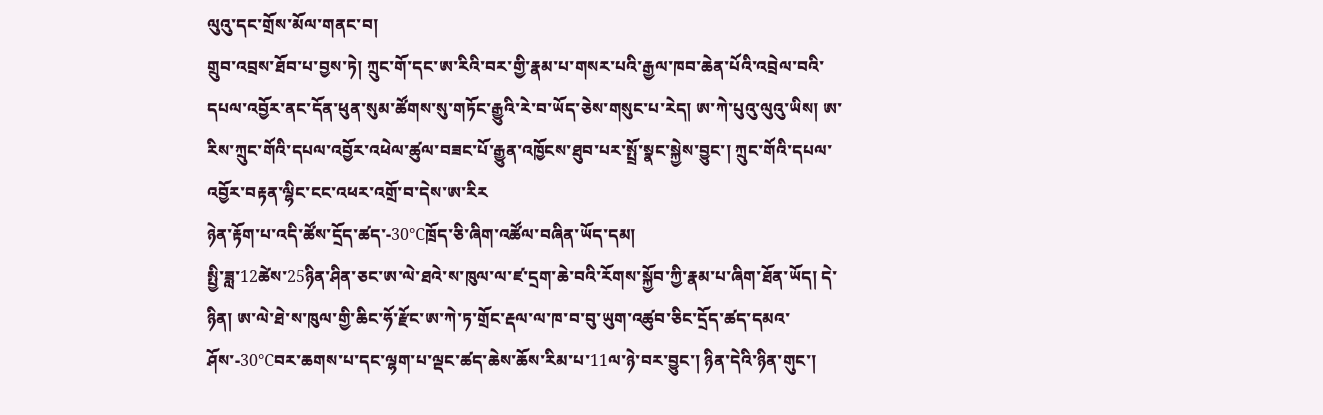ལུའུ་དང་གྲོས་མོལ་གནང་བ།
གྲུབ་འབྲས་ཐོབ་པ་བྱས་ཏེ། ཀྲུང་གོ་དང་ཨ་རིའི་བར་གྱི་རྣམ་པ་གསར་པའི་རྒྱལ་ཁབ་ཆེན་པོའི་འབྲེལ་བའི་དཔལ་འབྱོར་ནང་དོན་ཕུན་སུམ་ཚོགས་སུ་གཏོང་རྒྱུའི་རེ་བ་ཡོད་ཅེས་གསུང་པ་རེད། ཨ་ཀེ་པུའུ་ལུའུ་ཡིས། ཨ་རིས་ཀྲུང་གོའི་དཔལ་འབྱོར་འཕེལ་ཚུལ་བཟང་པོ་རྒྱུན་འཁྱོངས་ཐུབ་པར་སྤྲོ་སྣང་སྐྱེས་བྱུང་། ཀྲུང་གོའི་དཔལ་འབྱོར་བརྟན་ལྷིང་ངང་འཕར་འགྲོ་བ་དེས་ཨ་རིར
ཉེན་རྟོག་པ་འདི་ཚོས་དྲོད་ཚད་-30℃ཁྲོད་ཅི་ཞིག་འཚོལ་བཞིན་ཡོད་དམ།
སྤྱི་ཟླ་12ཚེས་25ཉིན་ཤིན་ཅང་ཨ་ལེ་ཐའེ་ས་ཁུལ་ལ་ཛ་དྲག་ཆེ་བའི་རོགས་སྐྱོབ་ཀྱི་རྣམ་པ་ཞིག་ཐོན་ཡོད། དེ་ཉིན། ཨ་ལེ་ཐེ་ས་ཁུལ་གྱི་ཆིང་ཧོ་རྫོང་ཨ་ཀེ་ཏ་གྲོང་རྡལ་ལ་ཁ་བ་བུ་ཡུག་འཚུབ་ཅིང་དྲོད་ཚད་དམའ་ཤོས་-30℃བར་ཆགས་པ་དང་ལྷག་པ་ལྡང་ཚད་ཆེས་ཆོས་རིམ་པ་11ལ་ཉེ་བར་བྱུང་། ཉིན་དེའི་ཉིན་གུང་།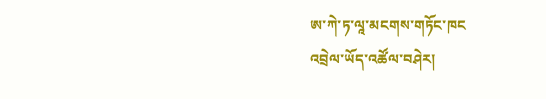ཨ་ཀེ་ཏ་ལཱ་མངགས་གཏོང་ཁང
འབྲེལ་ཡོད་འཚོལ་བཤེར།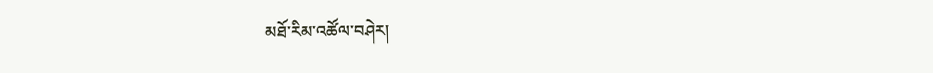མཐོ་རིམ་འཚོལ་བཤེར།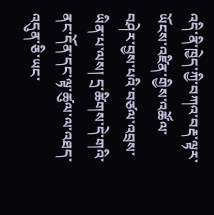འདི་ནི་ཁྱེད་ཀྱི་བཀའ་བརྡ་ལྟར་ཡོངས་འཛིན་གྱིས་འཚོལ་བཤེར་བྱས་པའི་བཙལ་འབྲས་ཡིན་པ་ལས། དྲ་ཚིགས་དེ་གའི་ནང་དོན་དང་ལྟ་ཚུལ་ལ་འཐད་འདུན་ཅི་ཡང་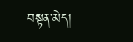བསྟན་མེད།